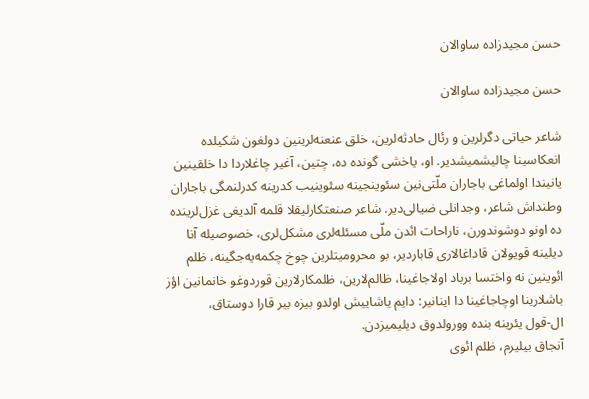حسن مجیدزاده ساوالان

حسن مجیدزاده ساوالان

شاعر حیاتی دگرلرین و رئال حادثه‌لرین، خلق عنعنه‌لرینین دولغون شکیلده انعکاسینا چالیشمیشدیر. او، یاخشی گونده ده، چتین، آغیر چاغلاردا دا خلقینین یانیندا اولماغی باجاران ملّتی‌نین سئوینجینه سئوینیب کدرینه کدرلنمگی باجاران وطنداش شاعر، وجدانلی ضیا‌لی‌دیر. شاعر صنعتکارلیقلا قلمه آلدیغی غزل‌لرینده ده اونو دوشوندورن، ناراحات ائدن ملّی مسئله‌لری مشکل‌لری، خصوصیله آنا دیلینه قویولان قاداغا‌لاری قاباردیر، بو محرومیتلرین چوخ چکمه‌یه‌جگینه، ظلم ائوینین نه واختسا برباد اولاجاغینا، ظالم‌لارین، ظلمکارلارین قوردوغو خانمانین اؤز باشلارینا اوچاجاغینا دا اینانیر: دایم یاشاییش اولدو بیزه بیر قارا دوستاق،
ال-قول یئرینه بنده وورولدوق دیلیمیزدن.
آنجاق بیلیرم، ظلم ائوی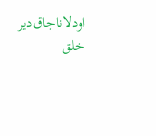اودلانا‌جاق‌دیر
خلق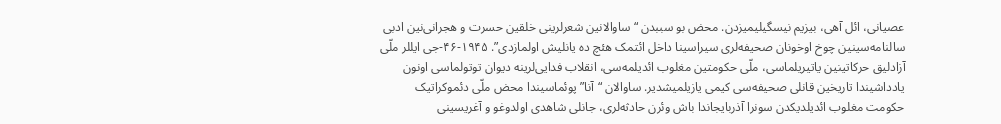عصیانی، ائل آهی، بیزیم نیسگیلیمیزدن. محض بو سببدن “ساوالانین شعرلرینی خلقین حسرت و هجرانی‌نین ادبی سالنامه‌سینین چوخ اوخونان صحیفه‌لری سیراسینا داخل ائتمک هئچ ده یانلیش اولمازدی”. ۱۹۴۵-۴۶-جی ایللر ملّی آزادلیق حرکاتینین یاتیریلماسی، ملّی حکومتین مغلوب ائدیلمه‌سی، انقلاب فدایی‌لرینه دیوان توتولماسی اونون یادداشیندا تاریخین قانلی صحیفه‌سی کیمی یازیلمیشدیر. ساوالان “آنا” پوئماسیندا محض ملّی دئموکراتیک حکومت مغلوب ائدیلدیکدن سونرا آذربایجاندا باش وئرن حادثه‌لری، جانلی شاهدی اولدوغو و آغریسینی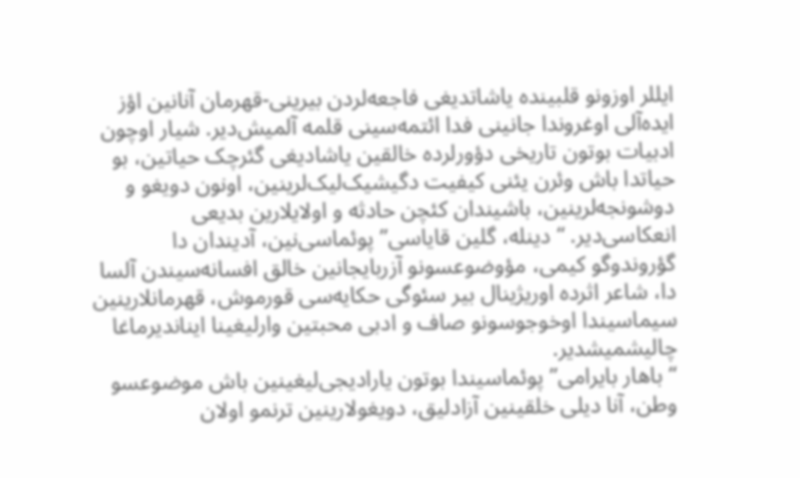ایللر اوزونو قلبینده یاشاتدیغی فاجعه‌لردن بیرینی-قهرمان آنانین اؤز ایده‌آلی اوغروندا جانینی فدا ائتمه‌سینی قلمه آلمیش‌دیر. شیار اوچون ادبیات بوتون تاریخی دؤورلرده خالقین یاشادیغی گئرچک حیاتین، بو حیاتدا باش وئرن یئنی کیفیت دگیشیک‌لیک‌لرینین، اونون دویغو و دوشونجه‌لرینین، باشیندان کئچن حادثه و اولایلارین بدیعی انعکاسی‌دیر. “دینله، گلین قایاسی” پوئماسی‌نین، آدیندان دا گؤروندوگو کیمی، مؤوضوعسونو آزربایجانین خالق افسانه‌سیندن آلسا دا، شاعر اثرده اوریژینال بیر سئوگی حکایه‌سی قورموش، قهرمانلارینین سیماسیندا اوخوجوسونو صاف و ادبی محبتین وارلیغینا ایناندیرماغا چالیشمیشدیر.
“باهار بایرامی” پوئماسیندا بوتون یارادیجی‌لیغینین باش موضوعسو وطن، آنا دیلی خلقینین آزادلیق، دویغولارینین ترنمو اولان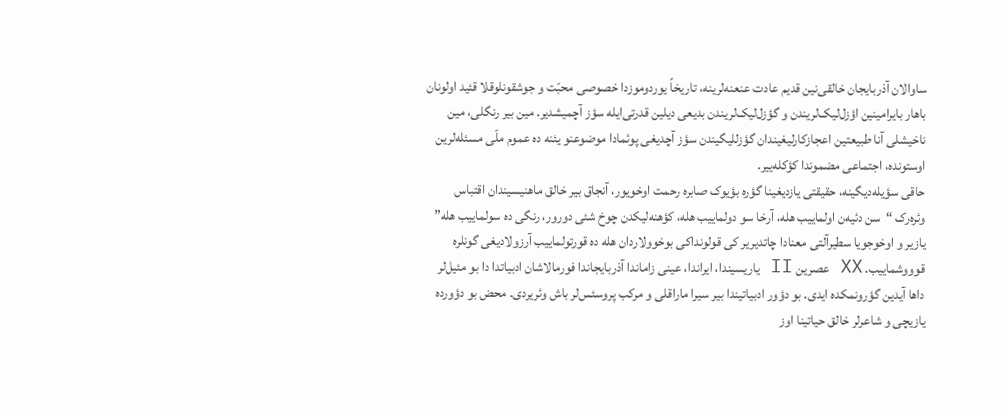ساوالان آذربایجان خالقی‌نین قدیم عادت عنعنه‌لرینه، تاریخاً یوردوموزدا خصوصی محبّت و جوشقونلوقلا قئید اولونان باهار بایرامینین اؤزل‌لیک‌لریندن و گؤزل‌لیک‌لریندن بدیعی دیلین قدرتی‌ایله سؤز آچمیشدیر. مین بیر رنگلی، مین ناخیشلی آنا طبیعتین اعجازکارلیغیندان گؤزللیگیندن سؤز آچدیغی پوئمادا موضوعنو یئنه ده عموم ملّی مسئله‌لرین اوستونده، اجتماعی مضموندا کؤکله‌ییر.
حاقی سؤیله‌دیگینه، حقیقتی یازدیغینا گؤره بؤیوک صابره رحمت اوخویور، آنجاق بیر خالق ماهنیسیندان اقتباس وئره‌رک “سن دئیه‌ن اولماییب هله، آرخا سو دولماییب هله، کؤهنه‌لیکدن چوخ شئی دورور، رنگی ده سولماییب هله” یازیر و اوخوجویا سطیرآلتی معنادا چاتدیریر کی قولونداکی بوخوو‌لاردان هله ده قورتولماییب آرزولادیغی گونلره قوووشماییب. XX عصرین II یاریسیندا، ایراندا، عینی زاماندا آذربایجاندا فورما‌لاشان ادبیاتدا دا بو مئیل‌لر داها آیدین گؤرونمکده ایدی. بو دؤور ادبیاتیندا بیر سیرا ماراقلی و مرکب پروسئس‌لر باش وئریردی. محض بو دؤورده یازیچی و شاعرلر خالق حیاتینا اوز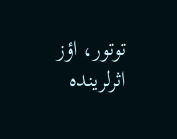توتور، اؤز اثرلرینده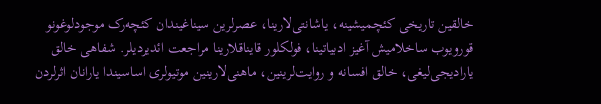خالقین تاریخی کئچمیشینه، یاشانتی‌لارینا، عصرلرین سیناغیندان کئچه‌رک موجودلوغونو قورویوب ساخلامیش آغیز ادبیاتینا، فولکلور قایناقلارینا مراجعت ائدیردیلر. شفاهی خالق یارادیجی‌لیغی، خالق افسانه و روایت‌لرینین، ماهنی‌لارینین موتیو‌لری اساسیندا یارانان اثرلردن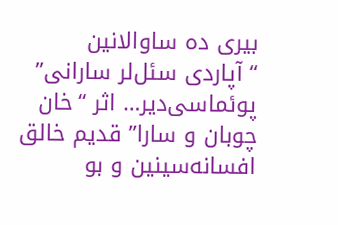بیری ده ساوالانین “آپاردی سئل‌لر سارانی” پوئماسی‌دیر… اثر “خان چوبان و سارا” قدیم خالق افسانه‌سینین و بو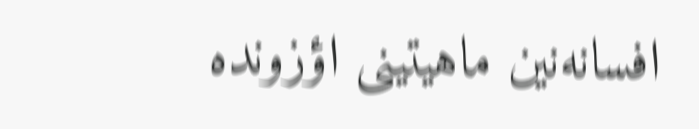افسانه‌نین ماهیتینی اؤزونده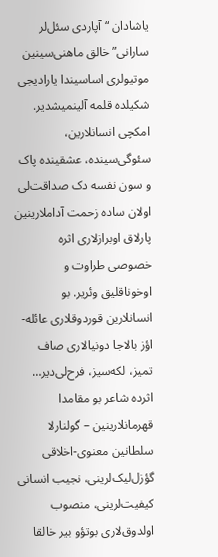یاشا‌دان “آپاردی سئل‌لر سارانی” خالق ماهنی‌سینین موتیو‌لری اساسیندا یارادیجی شکیلده قلمه آلینمیشدیر. امکچی انسانلارین، سئوگی‌سینده، عشقینده پاک و سون نفسه دک صداقت‌لی اولان ساده زحمت آداملارینین پارلاق اوبرازلاری اثره خصوصی طراوت و اوخوناقلیق وئریر. بو انسانلارین قوردوقلاری عائله-اؤز بالاجا دونیا‌لاری صاف تمیز، لکه‌سیز، فرح‌لی‌دیر…
اثرده شاعر بو مقامدا قهرمانلارینین – گولنارلا سلطانین معنوی-اخلاقی گؤزل‌لیک‌لرینی، نجیب انسانی کیفیت‌لرینی، منصوب اولدوق‌لاری بوتؤو بیر خالقا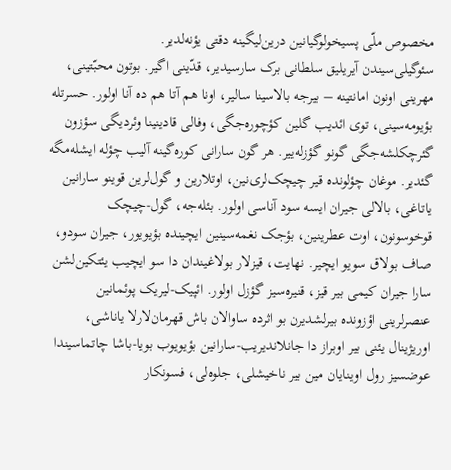مخصوص ملّی پسیخولوگیانین درین‌لیگینه دقتی یؤنه‌لدیر.
سئوگیلی‌سیندن آیریلیق سلطانی برک سارسیدیر، قدّینی اگیر. بوتون محبّتینی، مهرینی اونون امانتینه – بیرجه بالاسینا سالیر، اونا هم آتا هم ده آنا اولور. حسرتله بؤیومه‌سینی، توی ائدیب گلین کؤچوره‌جگی، وفا‌لی قادینینا وئردیگی سؤزون گئرچکلشه‌جگی گونو گؤزله‌ییر. هر گون سارانی کوره‌گینه آلیب چؤله ایشله‌مگه گئدیر. موغان چؤلونده قیر چیچک‌لری‌نین، اوتلارین و گول‌لرین قوینو سارانین یاتاغی، بالا‌لی جیران ایسه سود آناسی اولور. بئله‌جه، گول-چیچک قوخوسونون، اوت عطرینین، بؤجک نغمه‌سینین ایچینده بؤیویور، جیران سودو، صاف بولاق سویو ایچیر. نهایت، قیزلار بولاغیندان دا سو ایچیب یئتکین‌لشن سارا جیران کیمی بیر قیز، قنیره‌سیز گؤزل اولور. ائپیک-لیریک پوئمانین عنصرلرینی اؤزونده بیرلشدیرن بو اثرده ساوالان باش قهرمان‌لارلا یاناشی، اوریژینال یئنی بیر اوبراز دا جانلاندیریب-سارانین بؤیویوب بویا-باشا چاتماسیندا عوضسیز رول اوینایان مین بیر ناخیشلی، جلوه‌لی، فسونکار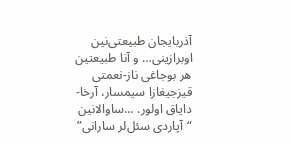آذربایجان طبیعتی‌نین اوبرازینی… و آنا طبیعتین هر بوجاغی ناز-نعمتی قیزجیغازا سیمسار، آرخا-دایاق اولور. …ساوالانین “آپاردی سئل‌لر سارانی”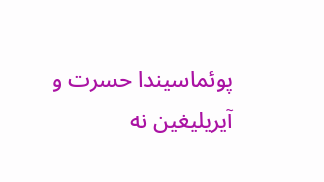پوئماسیندا حسرت و آیریلیغین نه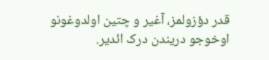قدر دؤزولمز، آغیر و چتین اولدوغونو اوخوجو دریندن درک ائدیر.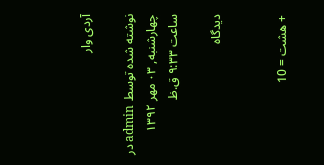آردی وار

نوشته شده توسط admin در چهارشنبه, ۰۳ مهر ۱۳۹۲ ساعت ۹:۳۳ ق.ظ

دیدگاه


+ هشت = 10